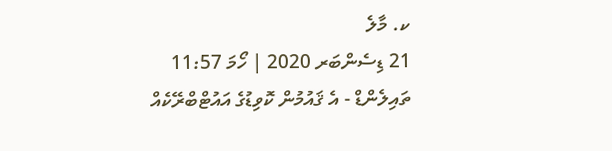ކ. މާލެ
21 ޑިސެންބަރ 2020 | ހޯމަ 11:57
ތައިލެންޑް - އެ ޤައުމުން ކޮވިޑުގެ އައުޓްބްރޭކެއް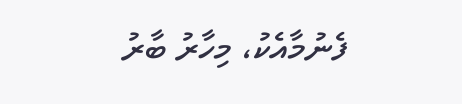ފެނުމާއެކު، މިހާރު ބާރު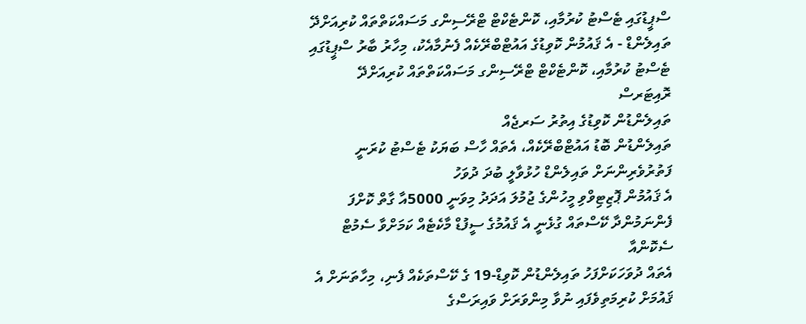ސްޕީޑުގައި ޓެސްޓު ކުރުމާއި، ކޮންޓެކްޓް ޓްރޭސިންގ މަސައްކަތްތައް ކުރިއަށްދޭ
ތައިލެންޑް - އެ ޤައުމުން ކޮވިޑުގެ އައުޓްބްރޭކެއް ފެނުމާއެކު، މިހާރު ބާރު ސްޕީޑުގައި ޓެސްޓު ކުރުމާއި، ކޮންޓެކްޓް ޓްރޭސިންގ މަސައްކަތްތައް ކުރިއަށްދޭ
ރޮއިޓަރސް
ތައިލެންޑުން ކޮވިޑުގެ އިތުރު ސަރޖެއް
ތައިލެންޑުން ބޮޑު އައުޓްބްރޭކެއް، އެތައް ހާސް ބަޔަކު ޓެސްޓު ކުރަނީ
ފަތުރުވެރިންނަށް ތައިލެންޑް ހުޅުވާލީ ބުދަ ދުވަހު
އެ ޤައުމުން ޕޮޒިޓިވްވި މީހުންގެ ޖުމުލަ އަދަދު މިވަނީ 5000އާ ގާތް ކޮށްފަ
ފެންނަމުންދާ ކޭސްތައް ގުޅެނީ އެ ޤައުމުގެ ސީފުޑް މާކެޓެއް ކަމަށްވާ ސެމުޓް ސެކޮންއާ
އެތައް ދުވަހަކަށްފަހު ތައިލެންޑުން ކޮވިޑް-19 ގެ ކޭސްތަކެއް ފެނި، މިހާތަނަށް އެ ޤައުމަށް ކުރިމަތިވެފައި ނުވާ މިންވަރަށް ވައިރަސްގެ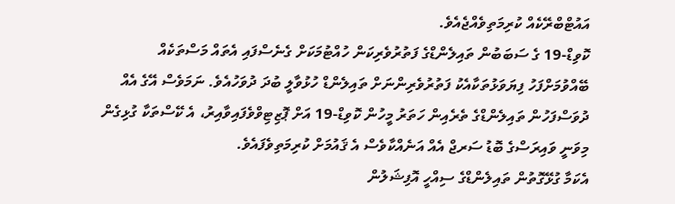އައުޓްބްރޭކެއް ކުރިމަތިވެއްޖެއެވެ.
ކޮވިޑް-19 ގެ ސަބަބުން ތައިލެންޑްގެ ފަތުރުވެރިކަން ހުއްޓުމަކަށް ގެނެސްފައި އެތައް މަސްތަކެއް ބޭއްވުމަށްފަހު ފިޔަވަޅުތަކާއެކު ފަތުރުވެރިންނަށް ތައިލެންޑް ހުޅުވާލީ ބުދަ ދުވަހުއެވެ. ނަމަވެސް އޭގެ އެއް ދުވަސްފަހުން ތައިލެންޑްގެ ތެރެއިން ހަތަރު މީހުން ކޮވިޑް-19 އަށް ޕޮޒިޓިވްވެފައިވާއިރު، އެ ކޭސްތަކާ ގުޅިގެން މިވަނީ ވައިރަސްގެ ބޮޑު ސަރޖް އެއް އަނެއްކާވެސް އެ ޤައުމަށް ކުރިމަތިވެފައެވެ.
އެކަމާ ގުޅޭގޮތުން ތައިލެންޑްގެ ސިއްހީ އޮފިޝަލުން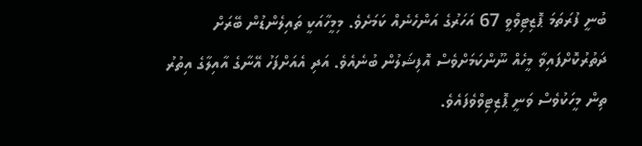ބުނީ ފުރަތަމަ ޕޮޒިޓިވްވީ 67 އަހަރުގެ އަންހެނެއް ކަމަށެވެ. މިމީހާއަކީ ތައިލެންޑުން ބޭރަށް ދަތުރުކޮށްފައިވާ މީހެއް ނޫންކަމަށްވެސް އޮފިޝަލުން ބުނެއެވެ. އަދި އެއަށްފަހު އޭނާގެ އާއިލާގެ އިތުރު ތިން މީހަކުވެސް ވަނީ ޕޮޒިޓިވްވެފައެވެ.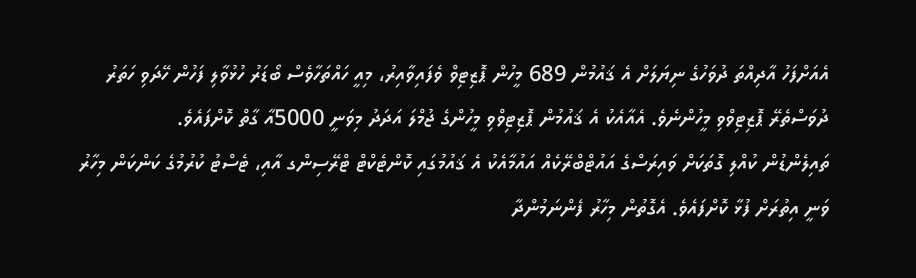އެއަށްފަހު އާދިއްތަ ދުވަހުގެ ނިޔަލަށް އެ ޤައުމުން 689 މީހުން ޕޮޒިޓިވް ވެފައިވާއިރު، މިއީ ހައްތަހާވެސް ބޯޑަރު ހުޅުވާލި ފަހުން ހޭދަވި ހަތަރު ދުވަސްތެރޭ ޕޮޒިޓިވްވި މީހުންނެވެ. އެއާއެކު އެ ޤައުމުން ޕޮޒިޓިވްވި މީހުންގެ ޖުމްލަ އަދަދު މިވަނީ 5000އާ ގާތް ކޮށްފައެވެ.
ތައިލެންޑުން ކުއްލި ގޮތަކަށް ވައިރަސްގެ އައުޓްބްރޭކެއް އައުމާއެކު އެ ޤައުމުގައި ކޮންޓެކްޓް ޓްރޭސިންގ އާއި، ޓެސްޓު ކުރުމުގެ ކަންކަން މިހާރު ވަނީ އިތުރަށް ފުޅާ ކޮށްފައެވެ. އެގޮތުން މިހާރު ފެންނަމުންދާ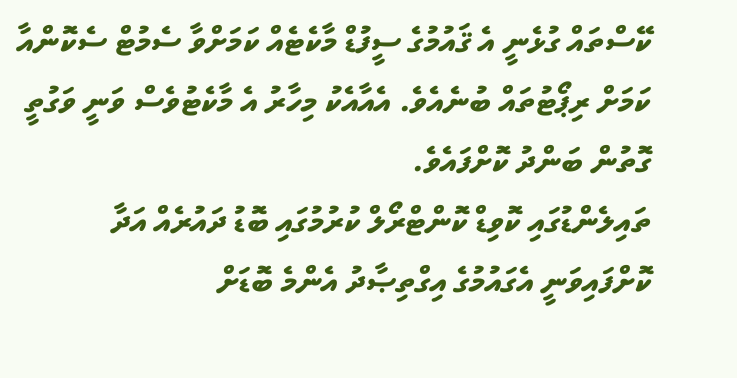ކޭސްތައް ގުޅެނީ އެ ޤައުމުގެ ސީފުޑް މާކެޓެއް ކަމަށްވާ ސެމުޓް ސެކޮންއާ ކަމަށް ރިޕޯޓުތައް ބުނެއެވެ. އެއާއެކު މިހާރު އެ މާކެޓުވެސް ވަނީ ވަގުތީ ގޮތުން ބަންދު ކޮށްފައެވެ.
ތައިލެންޑުގައި ކޮވިޑް ކޮންޓްރޯލް ކުރުމުގައި ބޮޑު ދައުރެއް އަދާ ކޮށްފައިވަނީ އެގައުމުގެ އިގްތިޞާދު އެންމެ ބޮޑަށް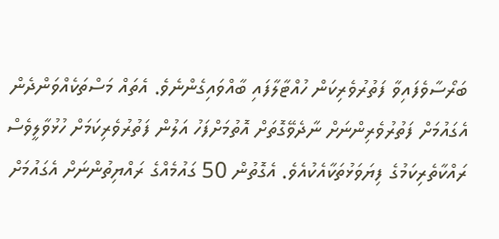ބަރޯސާވެފައިވާ ފަތުރުވެރިކަން ހުއްޓާލާފައި ބާއްވައިގެންނެވެ. އެތައް މަސްތަކެއްވަންދެން އެގައުމަށް ފަތުރުވެރިންނަށް ނާދެވޭގޮތަށް އޮތުމަށްފަހު އަލުން ފަތުރުވެރިކަމަށް ހުޅުވާލީވެސް ރައްކާތެރިކަމުގެ ފިޔަވަޅުތަކާއެކުއެވެ. އެގޮތުން 50 ގައުމެއްގެ ރައްޔިތުންނަށް އެގައުމަށް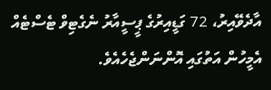އާދެވޭއިރު، 72 ގަޑީއިރުގެ ޕީސީއާރު ނެގެޓިވް ޓެސްޓެއް އެމީހުން އަތުގައި އޮންނަންޖެހެއެވެ.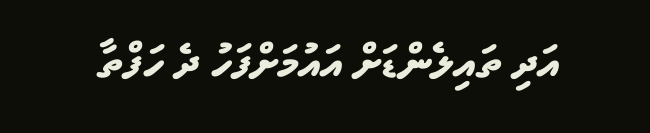އަދި ތައިލެންޑަށް އައުމަށްފަހު ދެ ހަފްތާ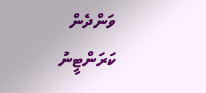ވަންދެން ކަރަންޓީނު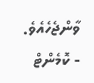ވާންޖެހެއެވެ.
- ކޮމެންޓް